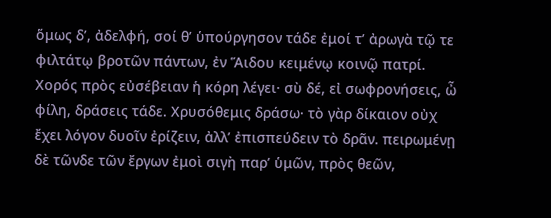ὅμως δʼ, ἀδελφή, σοί θʼ ὑπούργησον τάδε ἐμοί τʼ ἀρωγὰ τῷ τε φιλτάτῳ βροτῶν πάντων, ἐν Ἅιδου κειμένῳ κοινῷ πατρί. Χορός πρὸς εὐσέβειαν ἡ κόρη λέγει· σὺ δέ, εἰ σωφρονήσεις, ὦ φίλη, δράσεις τάδε. Χρυσόθεμις δράσω· τὸ γὰρ δίκαιον οὐχ ἔχει λόγον δυοῖν ἐρίζειν, ἀλλʼ ἐπισπεύδειν τὸ δρᾶν. πειρωμένῃ δὲ τῶνδε τῶν ἔργων ἐμοὶ σιγὴ παρʼ ὑμῶν, πρὸς θεῶν,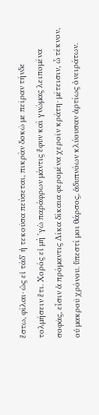ἔστω, φίλαι· ὡς εἰ τάδʼ ἡ τεκοῦσα πεύσεται, πικρὰν δοκῶ με πεῖραν τήνδε τολμήσειν ἔτι. Χορός εἰ μὴ ʼγὼ παράφρων μάντις ἔφυν καὶ γνώμας λειπομένα σοφᾶς, εἶσιν ἁ πρόμαντις Δίκα δίκαια φερομένα χεροῖν κράτη· μέτεισιν, ὦ τέκνον, οὐ μακροῦ χρόνου. ὕπεστί μοι θάρσος, ἁδυπνόων κλύουσαν ἀρτίως ὀνειράτων.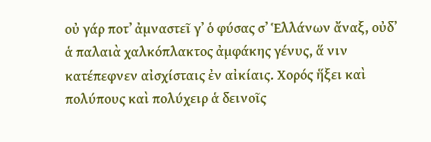οὐ γάρ ποτʼ ἀμναστεῖ γʼ ὁ φύσας σʼ Ἑλλάνων ἄναξ, οὐδʼ ἁ παλαιὰ χαλκόπλακτος ἀμφάκης γένυς, ἅ νιν κατέπεφνεν αἰσχίσταις ἐν αἰκίαις. Χορός ἥξει καὶ πολύπους καὶ πολύχειρ ἁ δεινοῖς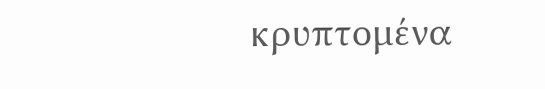κρυπτομένα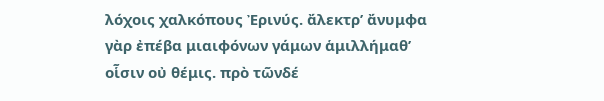λόχοις χαλκόπους Ἐρινύς. ἄλεκτρʼ ἄνυμφα γὰρ ἐπέβα μιαιφόνων γάμων ἁμιλλήμαθʼ οἷσιν οὐ θέμις. πρὸ τῶνδέ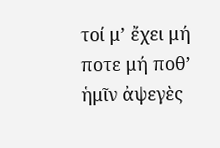τοί μʼ ἔχει μή ποτε μή ποθʼ ἡμῖν ἀψεγὲς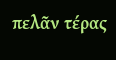πελᾶν τέρας